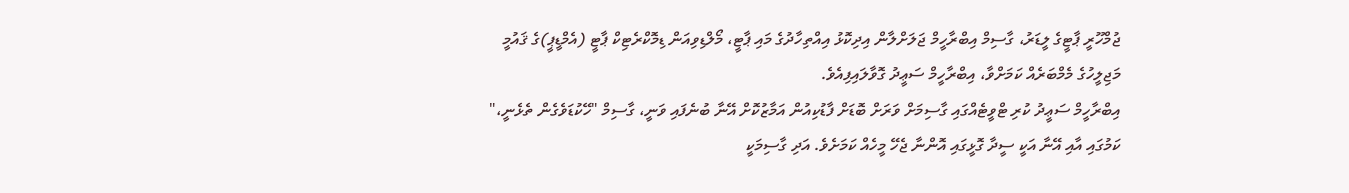ޖުމްހޫރީ ޕާޓީގެ ލީޑަރު، ގާސިމް އިބްރާހީމް ޖަލަށްލާން އިދިކޮޅު އިއްތިހާދުގެ މައި ޕާޓީ، މޯލްޑިވިއަން ޑިމޮކްރެޓިކް ޕާޓީ (އެމްޑީޕީ)ގެ ޤައުމީ މަޖިލީހުގެ މެމްބަރެއް ކަމަށްވާ، އިބްރާހީމް ސަޢީދު ގޮވާލައިފިއެވެ.
އިބްރާހީމް ސަޢީދު ކުރި ޓްވީޓެއްގައި ގާސިމަށް ވަރަށް ބޮޑަށް ފާޑުކިއުން އަމާޒުކޮށް އޭނާ ބުނެފައި ވަނީ، ގާސިމް "ހޭކުޑަވެގެން ތެޅެނީ،" ކަމުގައި އާއި އޭނާ އަކީ ސީދާ ގޮޅީގައި އޮންނާ ޖެހޭ މީހެއް ކަމަށެވެ. އަދި ގާސިމަކީ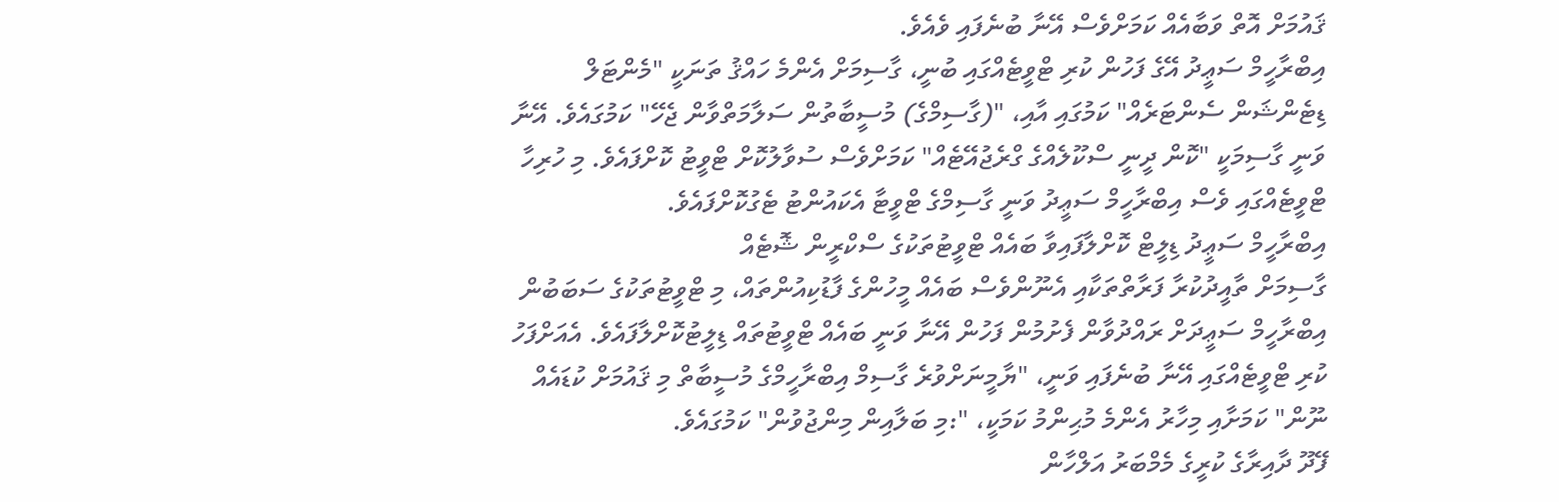ޤައުމަށް އޮތް ވަބާއެއް ކަމަށްވެސް އޭނާ ބުނެފައި ވެއެވެ.
އިބްރާހީމް ސަޢީދު އޭގެ ފަހުން ކުރި ޓްވީޓެއްގައި ބުނީ، ގާސިމަށް އެންމެ ހައްޤު ތަނަކީ "މެންޓަލް ޑިޓެންޝަން ސެންޓަރެއް" ކަމުގައި އާއި، "(ގާސިމްގެ) މުސީބާތުން ސަލާމަތްވާން ޖެހޭ" ކަމުގައެވެ. އޭނާ ވަނީ ގާސިމަކީ "ކޮން ދީނީ ސްކޫލެއްގެ ގްރެޖުއޭޓެއް" ކަމަށްވެސް ސުވާލުކޮށް ޓްވީޓު ކޮށްފައެވެ. މި ހުރިހާ ޓްވީޓެއްގައި ވެސް އިބްރާހީމް ސަޢީދު ވަނީ ގާސިމްގެ ޓްވީޓާ އެކައުންޓު ޓެގުކޮށްފައެވެ.
އިބްރާހީމް ސަޢީދު ޑިލީޓް ކޮށްލާފައިވާ ބައެއް ޓްވީޓުތަކުގެ ސްކްރީން ޝޮޓެއް
ގާސިމަށް ތާއީދުކުރާ ފަރާތްތަކާއި އެނޫންވެސް ބައެއް މީހުންގެ ފާޑުކިއުންތައް، މި ޓްވީޓުތަކުގެ ސަބަބުން އިބްރާހީމް ސަޢީދަށް ރައްދުވާން ފެށުމުން ފަހުން އޭނާ ވަނީ ބައެއް ޓްވީޓުތައް ޑިލީޓުކޮށްލާފައެވެ. އެއަށްފަހު ކުރި ޓްވީޓެއްގައި އޭނާ ބުނެފައި ވަނީ، "ޔާމީނަށްވުރެ ގާސިމް އިބްރާހީމްގެ މުސީބާތް މި ޤައުމަށް ކުޑައެއް ނޫން" ކަމަށާއި މިހާރު އެންމެ މުޙިންމު ކަމަކީ، ":މި ބަލާއިން މިންޖުވުން" ކަމުގައެވެ.
ފޭދޫ ދާއިރާގެ ކުރީގެ މެމްބަރު އަލްހާން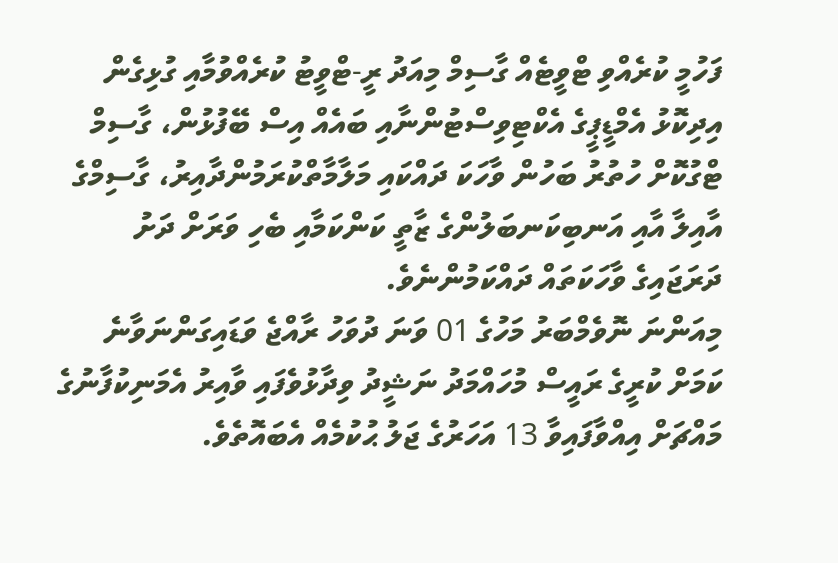ފަހުމީ ކުރެއްވި ޓްވީޓެއް ގާސިމް މިއަދު ރީ-ޓްވީޓު ކުރެއްވުމާއި ގުޅިގެން އިދިކޮޅު އެމްޑީޕީގެ އެކްޓިވިސްޓުންނާއި ބައެއް އިސް ބޭފުޅުން، ގާސިމް ޓްގުކޮށް ހުތުރު ބަހުން ވާހަކަ ދައްކައި މަލާމާތްކުރަމުންދާއިރު، ގާސިމްގެ އާއިލާ އާއި އަނބިކަނބަލުންގެ ޒާތީ ކަންކަމާއި ބެހި ވަރަށް ދަށު ދަރަޖައިގެ ވާހަކަތައް ދައްކަމުންނެވެ.
މިއަންނަ ނޮވެމްބަރު މަހުގެ 01 ވަނަ ދުވަހު ރާއްޖެ ވަޑައިގަންނަވާނެ ކަމަށް ކުރީގެ ރައީސް މުހައްމަދު ނަޝީދު ވިދާޅުވެފައި ވާއިރު އެމަނިކުފާނުގެ މައްޗަށް އިއްވާފައިވާ 13 އަހަރުގެ ޖަލު ޙުކުމެއް އެބައޮތެވެ.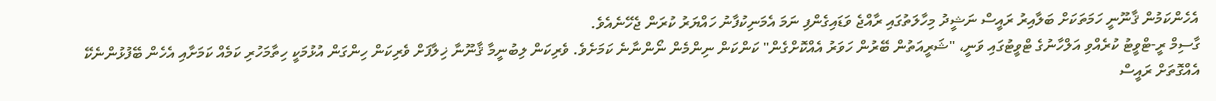އެހެންކަމުން ޤާނޫނީ ހަމަތަކަށް ބަލާއިރު ރައީސް ނަޝީދު މިހާލަތުގައި ރާއްޖެ ވަޑައިގެންފި ނަމަ އެމަނިކުފާނު ހައްޔަރު ކުރަން ޖެހޭނެއެވެ.
ގާސިމް ރީ-ޓްވީޓު ކުރެއްވި އަލްހާނުގެ ޓްވީޓުގައި ވަނީ، "ޝަރީއަތުން ބޭރުން ހަވަރު އެއްކޮށްގެން" ކަންކަން ނިންމެން ނޯންނާނެ ކަމަށެވެ. ވެރިކަން ލިބުނީމާ ޤާނޫނާ ޚިލާފަށް ވެރިކަން ހިންގަން އުޅުމަކީ ހިތާމަހުރި ކަމެއް ކަމަށާއި އެހެން ބޭފުޅުންނެކޭ އެއްގޮތަށް ރައީސް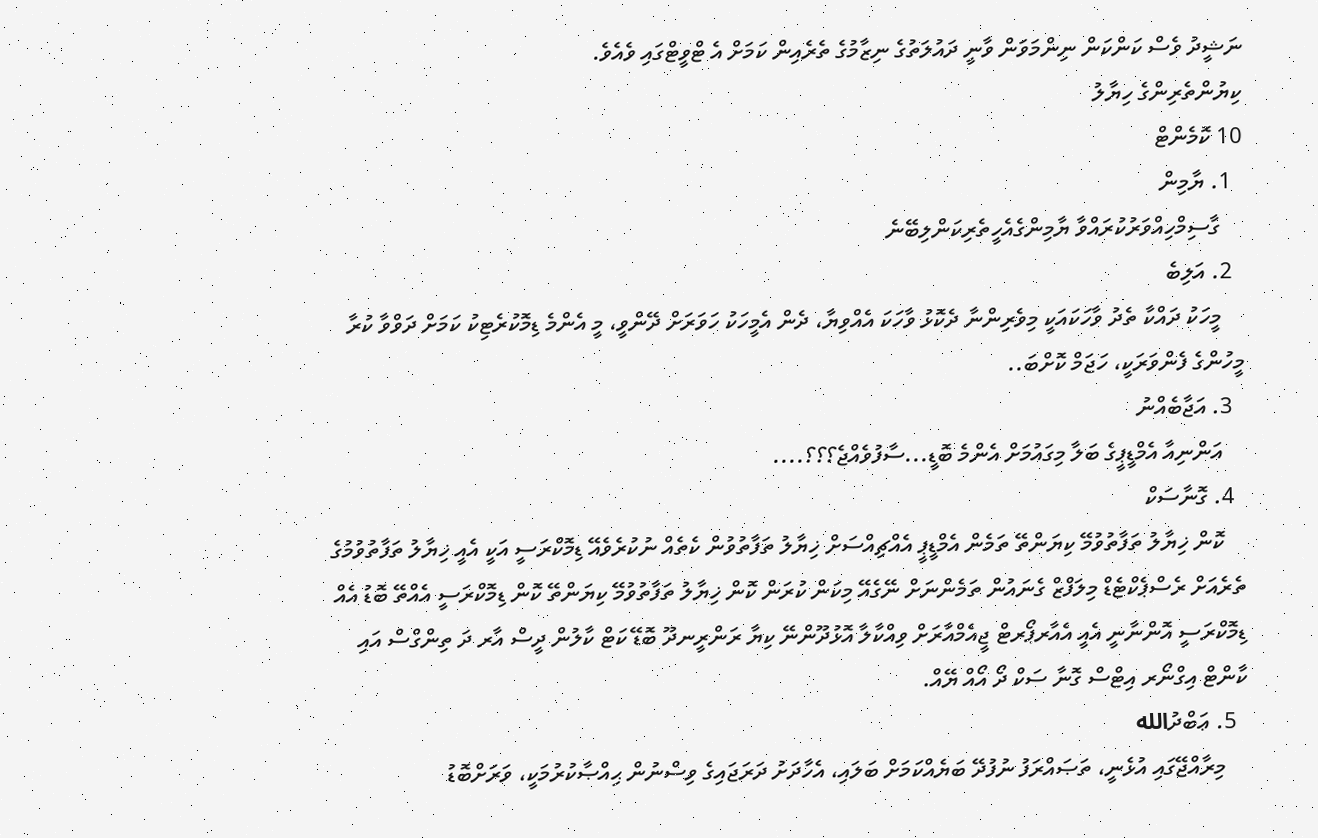ނަޝީދު ވެސް ކަންކަން ނިންމަވަން ވާނީ ދައުލަތުގެ ނިޒާމުގެ ތެރެއިން ކަމަށް އެ ޓްވީޓްގައި ވެއެވެ.
ކިޔުންތެރިންގެ ހިޔާލު
10 ކޮމެންޓް
  1. ޔާމިން
    ގާސިމްހިއްވަރުކުރައްވާ ޔާމިންގެއެހީތެރިކަންލިބޭނެ
  2. އަލިބެ
    މީހަކު ދައްކާ ތެދު ވާހަކައަކީ މިވެރިންނާ ދެކޮޅު ވާހަކަ އެއްވިޔާ، ދެން އެމީހަކު ހަވަރަށް ދޭންވީ، މީ އެންމެ ޑިމޮކުރެޓިކު ކަމަށް ދަވްވާ ކުރާ މީހުންގެ ފެންވަރަކީ، ހަޖަމް ކޮށްބަ..
  3. އަޖާބެއްނު
    އަންނިއާ އެމްޑީޕީގެ ބަލާ މިގައުމަށް އެންމެ ބޮޑީ...ސާފުވެއްޖެ؟؟؟....
  4. ގޮނާސަކް
    ކޮން ޚިޔާލު ތަފާތުވުމޭ ކިޔަންތޭ ތަމެން އެމްޑީޕީ އެއްޗިއްސަށް ޚިޔާލު ތަފާތުވުން ކެތެއް ނުކުރެވެއޭ ޑިމޮކްރަސީ އަކީ އެއީ ޚިޔާލު ތަފާތުވުމުގެ ތެރެއަށް ރެސްޕެކްޓެޑް މިލަފްޒް ގެނައުން ތަމެންނަށް ނޭގެއޭ މިކަން ކުރަން ކޮން ޚިޔާލު ތަފާތުވުމޭ ކިޔަންތޭ ކޮން ޑިމޮކްރަސީ އެއްތޭ ބޮޑު އެއް ޑިމޮކްރަސީ އޮންނާނީ އެއީ އެއާރޕޯރޓް ޖީއެމްއާރަށް ވިއްކާލާ އޮޅުދޫންނޭ ކިޔާ ރަންރީނދޫ ބޮޑޭ ކަޓް ކާލުން ދީސް އާރ ދަ ތިންގްސް އައި ކާންޓް އިގްނޯރ އިޓްސް ގޮނާ ސަކް ދޯ އޯއް ޔޭއް.
  5. ޢަބްދުالله
    މިރާއްޖޭގައި އުޅެނީ، ތަޞައްރަފު ނުފުދޭ ބަޔެއްކަމަށް ބަލައި، އެހާދަށު ދަރަޖައިގެ ވިސްނުން ޙިއްޞާކުރުމަކީ، ވަރަށްބޮޑު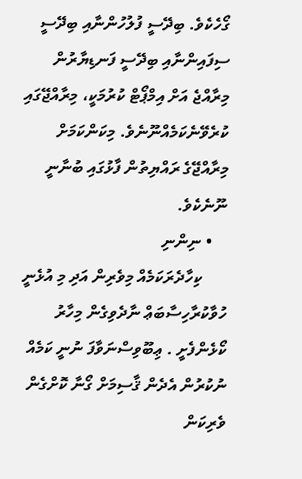ގޯހެކެވެ. ބިދޭސީ ފުލުހުންނާއި ބިދޭސީ ސިފައިންނާއި ބިދޭސީ ފަނޑިޔާރުން މިރާއްޖެ އަށް އިމްޕޯޓް ކުރުމަކީ، މިރާއްޖޭގައި ކުރެވޭނެކަމެއްނޫނެވެ. މިކަންކަމަށް މިރާއްޖޭގެ ރައްޔިތުން ފާޅުގައި ބުނާނީ ނޫނެކެވެ.
    • ނިންނި
      ކިހާދެރަކަމެއް މިވެރިން އަދި މި އުޅެނީ ހުވާކުރާހިސާބަޢް ނާދެވިގެން މިހާރު ކޯޅެންފެށީ . ޢިބޫވިސްނަވާފަ ނުނީ ކަމެއް ނުކުރުން އެދެން ޤާސިމަށް ގޯނާ ކޮށްގެން ވެރިކަން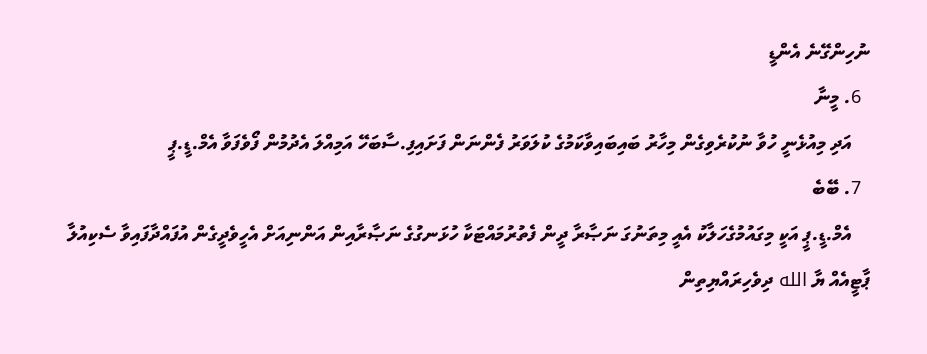ނުހިންގޭނެ އެންޑީ
  6. މީނާ
    އަދި މިއުޅެނީ ހުވާ ނުކުރެވިގެން މިހާރު ބައިބައިވާކަމުގެ ކުލަވަރު ފެންނަން ފަށައިފި.ސާބަހޭ އަމިއްލަ އެދުމުން ފޯވެފަވާ އެމް.ޑީ.ޕީ
  7. ބޭބެ
    އެމް.ޑީ.ޕީ އަކީ މިގައުމުގެހަލާކު އެއީ މިތަނުގަ ނަޞާރާ ދީން ފެތުރުމައްޓަކާ ހުޅަނގުގެ ނަޞާރާއިން އަންނިއަށް އެހީވެދީގެން އުފައްދާފައިވާ ސެކިއުލާ ޕާޓީއެއް ޔާ الله ދިވެހިރައްޔިތިން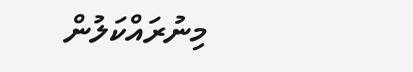މިނުރައްކަލުން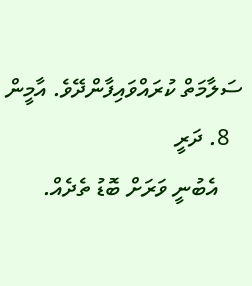ސަލާމަތް ކުރައްވައިފާންދޭވެ. އާމީން
  8. ދަރީ
    އެބުނީ ވަރަށް ބޮޑު ތެދެއް.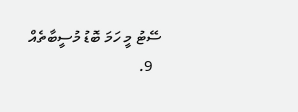ސޭޓު މީ ހަމަ ބޮޑު މުސީބާތެއް
  9.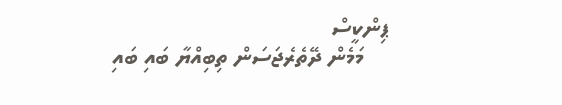ޕިންކީސް
    މަމެން ދޭތެރެޖަސަން ތިބިއްޔާ ބައި ބައި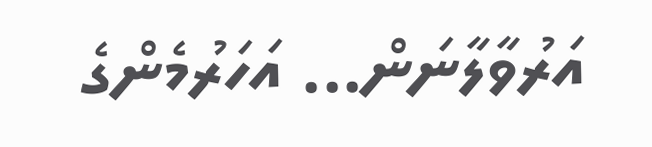އަރުވާލާނަން... އަހަރުމެންގެ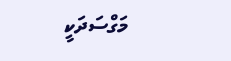މަގްސަދަކީ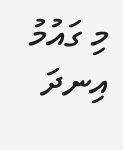މި ގައުމު އިނދަ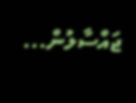ޖައްސާލުން...